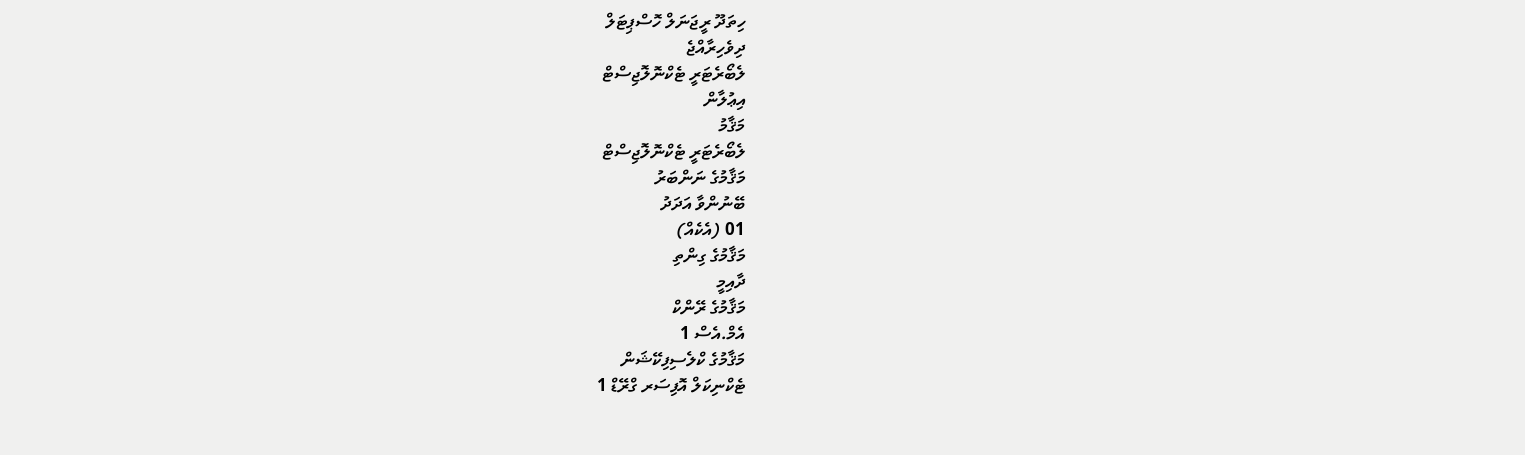ހިތަދޫ ރީޖަނަލް ހޮސްޕިޓަލް
ދިވެހިރާއްޖެ
ލެބޯރެޓަރީ ޓެކްނޮލޮޖިސްޓް
އިޢުލާން
މަޤާމު
ލެބޯރެޓަރީ ޓެކްނޮލޮޖިސްޓް
މަޤާމުގެ ނަންބަރު
ބޭނުންވާ އަދަދު
01 (އެކެއް)
މަޤާމުގެ ގިންތި
ދާއިމީ
މަޤާމުގެ ރޭންކް
އެމް.އެސް 1
މަޤާމުގެ ކްލެސިފިކޭޝަން
ޓެކްނިކަލް އޮފިސަރ ގްރޭޑް 1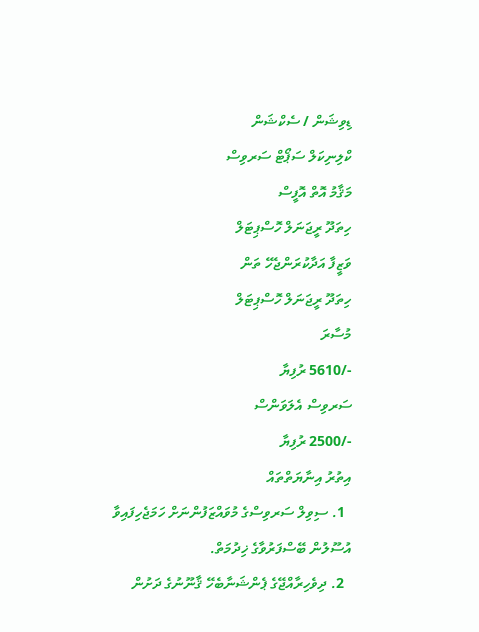ޑިވިޝަން / ސެކްޝަން
ކްލިނިކަލް ސަޕޯޓް ސަރވިސް
މަޤާމު އޮތް އޮފީސް
ހިތަދޫ ރީޖަނަލް ހޮސްޕިޓަލް
ވަޒީފާ އަދާކުރަންޖެހޭ ތަން
ހިތަދޫ ރީޖަނަލް ހޮސްޕިޓަލް
މުސާރަ
-/5610 ރުފިޔާ
ސަރވިސް އެލަވަންސް
-/2500 ރުފިޔާ
އިތުރު އިނާޔަތްތައް
  1. ސިވިލް ސަރވިސްގެ މުވައްޒަފުންނަށް ހަމަޖެހިފައިވާ އުސޫލުން ބޭސްފަރުވާގެ ޚިދުމަތް.
  2. ދިވެހިރާއްޖޭގެ ޕެންޝަނާބެހޭ ޤާނޫނުގެ ދަށުން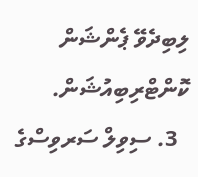ލިބިދެވޭ ޕެންޝަން ކޮންޓްރިބިއުޝަން.
  3. ސިވިލް ސަރވިސްގެ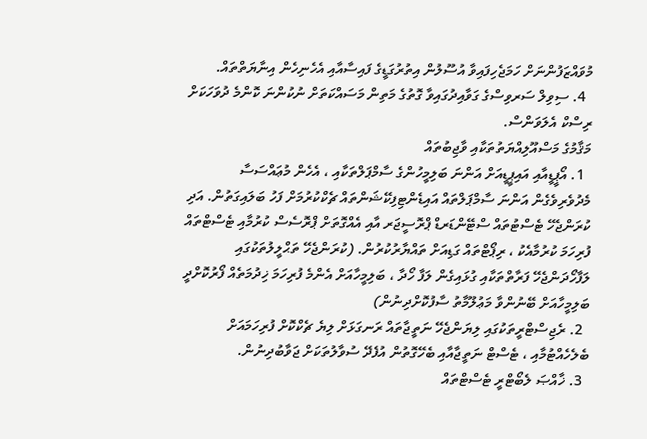މުވައްޒަފުންނަށް ހަމަޖެހިފައިވާ އުސޫލުން އިތުރުގަޑީގެ ފައިސާއާއި އެހެނިހެން އިނާޔަތްތައް.
  4. ސިވިލް ސަރވިސްގެ ގަވާއިދުގައިވާ ގޮތުގެ މަތިން މަސައްކަތަށް ނުކުންނަ ކޮންމެ ދުވަހަކަށް ރިސްކް އެލަވަންސް.
މަޤާމުގެ މަސްއޫލިއްޔަތުތަކާއި ވާޖިބުތައް
  1. އޯޕީޑީއާއި އައިޕީޑީއަށް އަންނަ ބަލިމީހުންގެ ސާމްޕަލްތަކާއި ، އެހެން މުޢައްސަސާ މެދުވެރިވެގެން އަންނަ ސާމްޕަލްތައް އައިޑެންޓިފިކޭޝަންތައް ޗެކްކުރުމަށް ފަހު ބަލައިގަތުން. އަދި ކުރަންޖެހޭ ޓެސްޓުތައް ސްޓޭންޑަރޑް ޕްރޮސީޖަރ އާއި އެއްގޮތަށް ޕްރޮސެސް ކުރުމާއި ޓެސްޓްތައް ފުރިހަމަ ކުރުމާއެކު ، ރިޕޯޓްތައް ގަޑިއަށް ތައްޔާރުކުރުން. (ކުރަންޖެހޭ ތަޙްލީލުތަކުގައި ލަފާހޯދަންޖެހޭ ފަރާތްތަކާއި ގުޅައިގެން ލަފާ ހޯދާ ، ބަލިމީހާއަށް އެންމެ ފުރިހަމަ ޚިދުމަތެއް ފޯރުކޮށްދީ ބަލިމީހާއަށް ބޭނުންވާ މަޢުލޫމާތު ސާފުކޮށްދިނުން)
  2. ރެޖިސްޓްރީތަކުގައި ލިޔަންޖެހޭ ނަތީޖާތައް ރަނގަޅަށް ލިޔެ ޗެކްކޮށް ފުރިހަމައަށް ބެލެހެއްޓުމާއި ، ޓެސްޓް ނަތީޖާއާއި ބެހޭގޮތުން އުފެދޭ ސުވާލުތަކަށް ޖަވާބުދިނުން.
  3. ޚާއްޞަ ލެބޯޓްރީ ޓެސްޓްތައް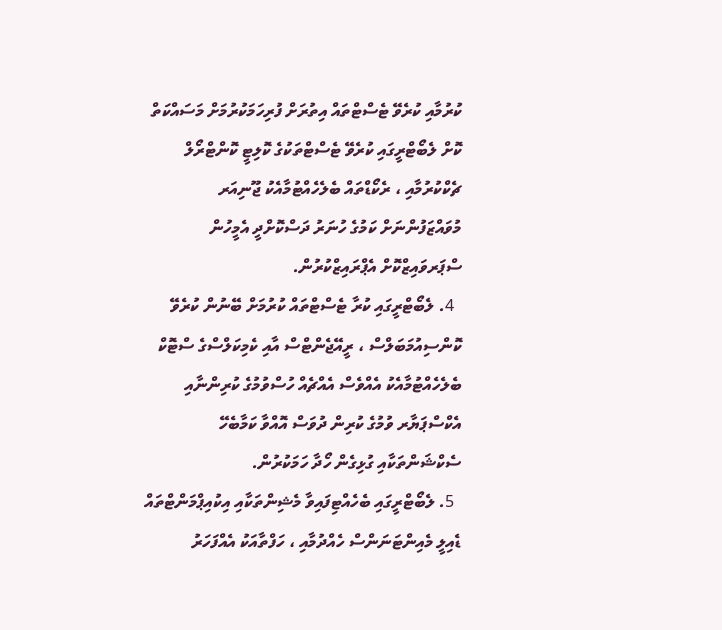ކުރުމާއި ކުރެވޭ ޓެސްޓްތައް އިތުރަށް ފުރިހަމަކުރުމަށް މަސައްކަތް ކޮށް ލެބޯޓްރީގައި ކުރެވޭ ޓެސްޓްތަކުގެ ކޮލިޓީ ކޮންޓްރޯލް ޗެކްކުރުމާއި ، ރެކޯޑްތައް ބެލެހެއްޓުމާއެކު ޖޫނިއަރ މުވައްޒަފުންނަށް ކަމުގެ ހުނަރު ދަސްކޮށްދީ އެމީހުން ސްޕަރވައިޒްކޮށް އެޕްރައިޒްކުރުން.
  4. ލެބޯޓްރީގައި ކުރާ ޓެސްޓްތައް ކުރުމަށް ބޭނުން ކުރެވޭ ކޮންސިއުމަބަލްސް ، ރީއޭޖެންޓްސް އާއި ކެމިކަލްސްގެ ސްޓޮކް ބެލެހެއްޓުމާއެކު އެއްވެސް އެއްޗެއް ހުސްވުމުގެ ކުރިންނާއި އެކްސްޕަޔާރ ވުމުގެ ކުރިން ދުވަސް އޮއްވާ ކަމާބެހޭ ސެކްޝަންތަކާއި ގުޅިގެން ހޯދާ ހަމަކުރުން.
  5. ލެބޯޓްރީގައި ބެހެއްޓިފައިވާ މެޝިންތަކާއި އިކުއިޕްމަންޓްތައް ޑެއިލީ މެއިންޓަނަންސް ހެއްދުމާއި ، ހަފްތާއަކު އެއްފަހަރު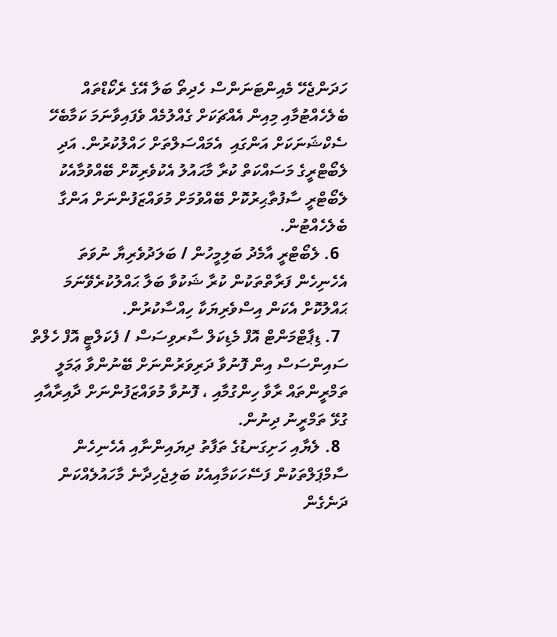ހަދަންޖެހޭ މެއިންޓަނަންސް ހެދިތޯ ބަލާ އޭގެ ރެކޯޑްތައް ބެލެހެއްޓުމާއި މިއިން އެއްޗަކަށް ގެއްލުމެއް ވެފައިވާނަމަ ކަމާބެހޭ ސެކްޝަނަކަށް އަންގައި  އެމައްސަލްތަށް ހައްލުކުރުން. އަދި ލެބޯޓްރީގެ މަސައްކަތް ކުރާ މާޙައުލު އެކުވެރިކޮށް ބޭއްވުމާއެކު ލެބޯޓްރީ ސާފުތާޙިރުކޮށް ބޭއްވުމަށް މުވައްޒަފުންނަށް އަންގާ ބެލެހެއްޓުން.
  6. ލެބޯޓްރީ އާމެދު ބަލިމީހުން / ބަލަދުވެރިޔާ ނުވަތަ އެހެނިހެން ފަރާތްތަކުން ކުރާ ޝަކުވާ ބަލާ ޙައްލުކުރެވޭނަމަ ޙައްލުކޮށް އެކަން އިސްވެރިޔަކާ ހިއްސާކުރުން.
  7. ޑިޕާޓްމަންޓް އޮފް މެޑިކަލް ސާރވިސަސް / ފެކަލްޓީ އޮފް ހެލްތް ސައިންސަސް އިން ފޮނުވާ ދަރިވަރުންނަށް ބޭނުންވާ ޢަމަލީ ތަމްރީންތައް ރާވާ ހިންގުމާއި ، ފޮނުވާ މުވައްޒަފުންނަށް ދާއިރާއާއި ގުޅޭ ތަމްރީނު ދިނުން.
  8. ލެޔާއި ހަށިގަނޑުގެ ތަފާތު ދިޔައިންނާއި އެހެނިހެން ސާމްޕަލްތަކުން ފަސޭހަކަމާއިއެކު ބަލިޖެހިދާނެ މާހައުލެއްކަން ދަނެގެން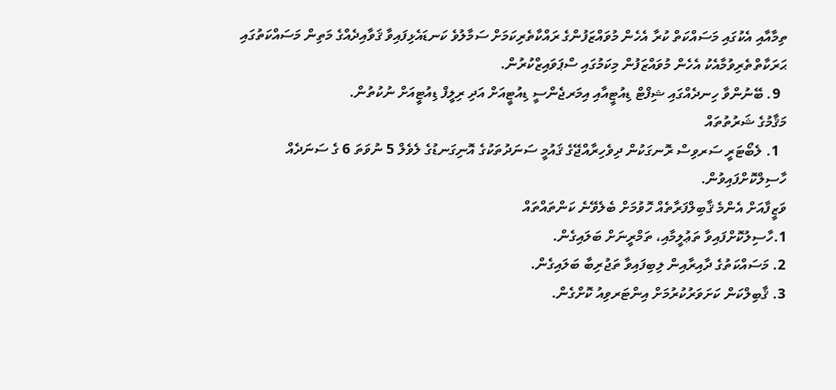ތިމާއާއި އެކުގައި މަސައްކަތް ކުރާ އެހެން މުވައްޒަފުންގެ ރައްކާތެރިކަމަށް ސަމާލުވެ ކަނޑައެޅިފައިވާ ޤަވާއިދެއްގެ މަތިން މަސައްކަތުގައި ޙަރަކާތްތެރިވުމާއެކު އެހެން މުވައްޒަފުން މިކަމުގައި ސްޕަވައިޒްކުރުން.
  9. ބޭނުންވާ ހިނދެއްގައި ޝިފްޓް ޑިއުޓީއާއި އިމަރޖެންސީ ޑިއުޓީއަށް އަދި ރިލީފް ޑިއުޓީއަށް ނުކުތުން.
މަޤާމުގެ ޝަރުތުތައް
  1. ލެބޯޓަރީ ސަރވިސް ރޮނގަކުން ދިވެހިރާއްޖޭގެ ޤައުމީ ސަނަދުތަކުގެ އޮނިގަނޑުގެ ލެވެލް 5 ނުވަތަ 6 ގެ ސަނަދެއް ހާސިލްކޮށްފައިވުން.
ވަޒީފާއަށް އެންމެ ޤާބިލްފަރާތެއް ހޮވުމަށް ބެލެވޭނެ ކަންތައްތައް
1.ހާސިލުކޮށްފައިވާ ތަޢުލީމާއި، ތަމްރީނަށް ބަލައިގެން.
2. މަސައްކަތުގެ ދާއިރާއިން ލިބިފައިވާ ތަޖުރިބާ ބަލައިގެން.
3. ޤާބިލްކަން ކަށަވަރުކުރުމަށް އިންޓަރވިއު ކޮށްގެން.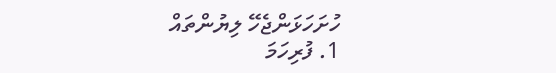ހުށަހަޅަންޖެހޭ ލިޔުންތައް
1. ފުރިހަމަ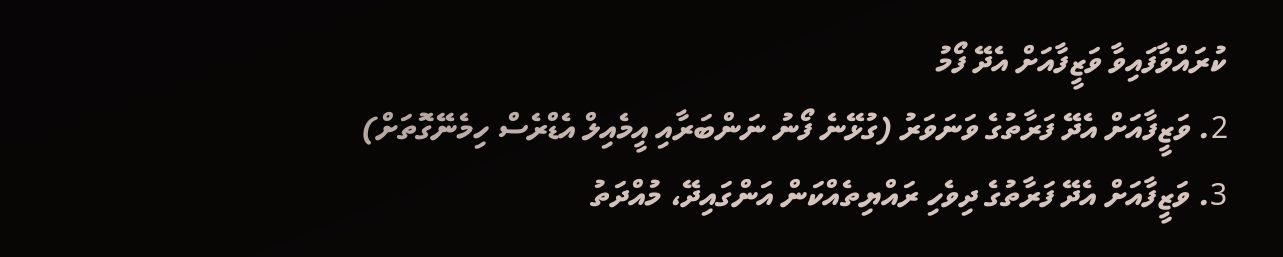ކުރައްވާފައިވާ ވަޒީފާއަށް އެދޭ ފޯމު
2. ވަޒީފާއަށް އެދޭ ފަރާތުގެ ވަނަވަރު (ގުޅޭނެ ފޯނު ނަންބަރާއި އީމެއިލް އެޑްރެސް ހިމެނޭގޮތަށް)
3. ވަޒީފާއަށް އެދޭ ފަރާތުގެ ދިވެހި ރައްޔިތެއްކަން އަންގައިދޭ، މުއްދަތު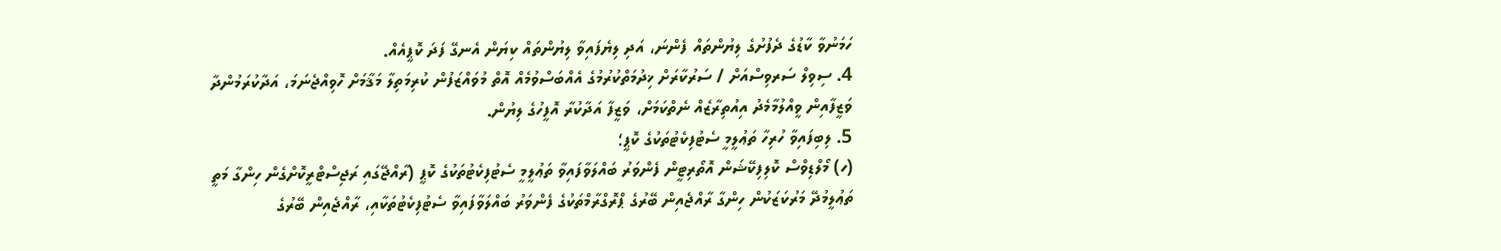ހަމަނުވާ ކާޑުގެ ދެފުށުގެ ލިޔުންތައް ފެންނަ، އަދި ލިޔެފައިވާ ލިޔުންތައް ކިޔަން އެނގޭ ފަދަ ކޮޕީއެއް.
4. ސިވިލް ސަރވިސްއަށް / ސަރުކާރަށް ޚިދުމަތްކުރުމުގެ އެއްބަސްވުމެއް އޮތް މުވައްޒަފުން ކުރިމަތިލާ މަޤާމަށް ހޮވިއްޖެނަމަ، އަދާކުރަމުންދާ ވަޒީފާއިން ވީއްލުމާމެދު އިއުތިރާޒެއް ނެތްކަމަށް، ވަޒީފާ އަދާކުރާ އޮފީހުގެ ލިޔުން.
5. ލިބިފައިވާ ހުރިހާ ތަޢުލީމީ ސެޓުފިކެޓުތަކުގެ ކޮޕީ؛
(ހ) މޯލްޑިވްސް ކޮލިފިކޭޝަން އޮތޯރިޓީން ފެންވަރު ބައްލަވާފައިވާ ތަޢުލީމީ ސެޓުފިކެޓުތަކުގެ ކޮޕީ (ރާއްޖޭގައި ރަޖިސްޓްރީކޮށްގެން ހިންގާ މަތީ ތަޢުލީމުދޭ މަރުކަޒަކުން ހިންގާ ރާއްޖެއިން ބޭރުގެ ޕްރޮގްރާމްތަކުގެ ފެންވަރު ބައްލަވާފައިވާ ސެޓުފިކެޓުތަކާއި، ރާއްޖެއިން ބޭރުގެ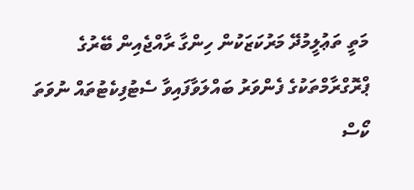މަތީ ތަޢުލީމުދޭ މަރުކަޒަކުން ހިންގާ ރާއްޖެއިން ބޭރުގެ ޕްރޮގްރާމްތަކުގެ ފެންވަރު ބައްލަވާފައިވާ ސެޓުފިކެޓުތައް ނުވަތަ ކޯސް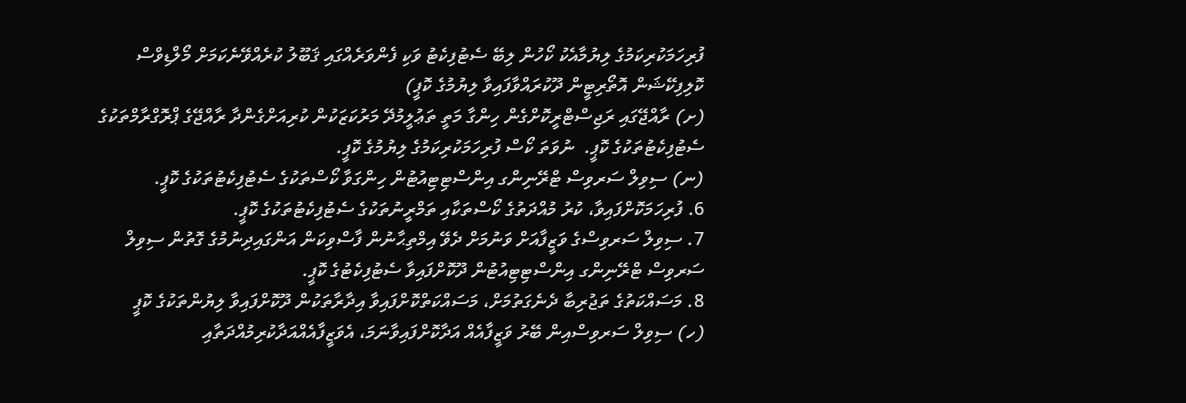ފުރިހަމަކުރިކަމުގެ ލިޔުމާއެކު ކޯހުން ލިބޭ ސެޓުފިކެޓު ވަކި ފެންވަރެއްގައި ޤަބޫލު ކުރެއްވޭނެކަމަށް މޯލްޑިވްސް ކޮލިފިކޭޝަން އޮތޯރިޓީން ދޫކުރައްވާފައިވާ ލިޔުމުގެ ކޮޕީ)
(ށ) ރާއްޖޭގައި ރަޖިސްޓްރީކޮށްގެން ހިންގާ މަތީ ތަޢުލީމުދޭ މަރުކަޒަކުން ކުރިއަށްގެންދާ ރާއްޖޭގެ ޕްރޮގްރާމްތަކުގެ ސެޓުފިކެޓުތަކުގެ ކޮޕީ.  ނުވަތަ ކޯސް ފުރިހަމަކުރިކަމުގެ ލިޔުމުގެ ކޮޕީ.
(ނ) ސިވިލް ސަރވިސް ޓްރޭނިންގ އިންސްޓިޓިއުޓުން ހިންގަވާ ކޯސްތަކުގެ ސެޓުފިކެޓުތަކުގެ ކޮޕީ.
6. ފުރިހަމަކޮށްފައިވާ، ކުރު މުއްދަތުގެ ކޯސްތަކާއި ތަމްރީނުތަކުގެ ސެޓުފިކެޓުތަކުގެ ކޮޕީ.
7. ސިވިލް ސަރވިސްގެ ވަޒީފާއަށް ވަނުމަށް ދެވޭ އިމްތިޙާނުން ފާސްވިކަން އަންގައިދިނުމުގެ ގޮތުން ސިވިލް ސަރވިސް ޓްރޭނިންގ އިންސްޓިޓިއުޓުން ދޫކޮށްފައިވާ ސެޓުފިކެޓުގެ ކޮޕީ.
8. މަސައްކަތުގެ ތަޖުރިބާ ދެނެގަތުމަށް، މަސައްކަތްކޮށްފައިވާ އިދާރާތަކުން ދޫކޮށްފައިވާ ލިޔުންތަކުގެ ކޮޕީ
(ހ) ސިވިލް ސަރވިސްއިން ބޭރު ވަޒީފާއެއް އަދާކޮށްފައިވާނަމަ، އެވަޒީފާއެއްއަދާކުރިމުއްދަތާއި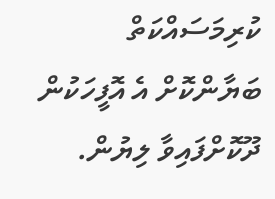ކުރިމަސައްކަތް ބަޔާންކޮށް އެ އޮފީހަކުން ދޫކޮށްފައިވާ ލިޔުން.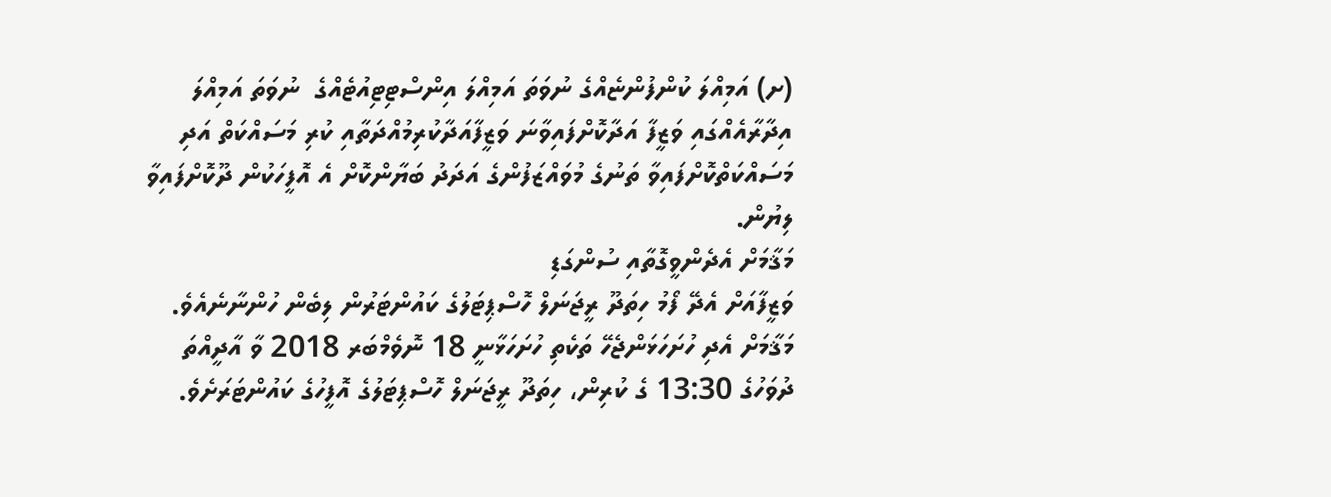(ށ) އަމިއްލަ ކުންފުންޏެއްގެ ނުވަތަ އަމިއްލަ އިންސްޓިޓިއުޓެއްގެ  ނުވަތަ އަމިއްލަ އިދާރާއެއްގައި ވަޒީފާ އަދާކޮށްފައިވާނަ ވަޒީފާއަދާކުރިމުއްދަތާއި ކުރި މަސައްކަތް އަދި މަސައްކަތްކޮށްފައިވާ ތަނުގެ މުވައްޒަފުންގެ އަދަދު ބަޔާންކޮށް އެ އޮފީހަކުން ދޫކޮށްފައިވާ ލިޔުން.
މަޤާމަށް އެދެންވީގޮތާއި ސުންގަޑި
ވަޒީފާއަށް އެދޭ ފޯމު ހިތަދޫ ރީޖަނަލް ހޮސްޕިޓަލުގެ ކައުންޓަރުން ލިބެން ހުންނާނެއެވެ. މަޤާމަށް އެދި ހުށަހަޅަންޖެހޭ ތަކެތި ހުށަހަޅާނީ 18 ނޮވެމްބަރ 2018 ވާ އާދީއްތަ ދުވަހުގެ 13:30 ގެ ކުރިން، ހިތަދޫ ރީޖަނަލް ހޮސްޕިޓަލުގެ އޮފީހުގެ ކައުންޓަރަށެވެ.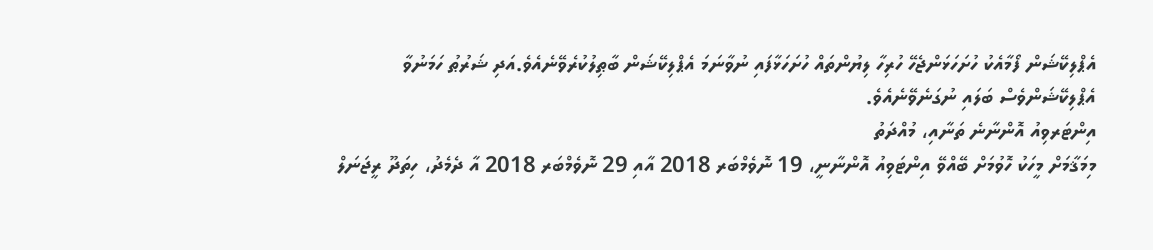އެޕްލިކޭޝަން ފޯމާއެކު ހުށަހަޅަންޖެހޭ ހުރިހާ ލިޔުންތައް ހުށަހަޅާފައި ނުވާނަމަ އެޕްލިކޭޝަން ބާޠިލުކުރެވޭނެއެވެ.އަދި ޝަރުޠު ހަމަނުވާ އެޕްލިކޭޝަންވެސް ބަލައި ނުގަނެވޭނެއެވެ.
އިންޓަރވިއު އޮންނާނެ ތަނާއި، މުއްދަތު
މިމަޤާމަށް މީހަކު ހޮވުމަށް ބޭއްވޭ އިންޓަވިއު އޮންނާނީ، 19 ނޮވެމްބަރ 2018 އާއި 29 ނޮވެމްބަރ 2018 އާ ދެމެދު، ހިތަދޫ ރީޖަނަލް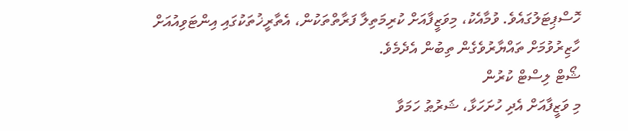ހޮސްޕިޓަލުގައެވެ. ވުމާއެކު، މިވަޒީފާއަށް ކުރިމަތިލާ ފަރާތްތަކުން، އެތާރީޚުތަކުގައި އިންޓަވިއުއަށް ހާޒިރުވުމަށް ތައްޔާރުވެގެން ތިބުން އެދެމެވެ.
ޝޯޓް ލިސްޓް ކުރުން
މި ވަޒީފާއަށް އެދި ހުށަހަޅާ، ޝަރުޠު ހަމަވާ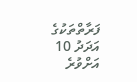ފަރާތްތަކުގެ އަދަދު 10  އަށްވުރެ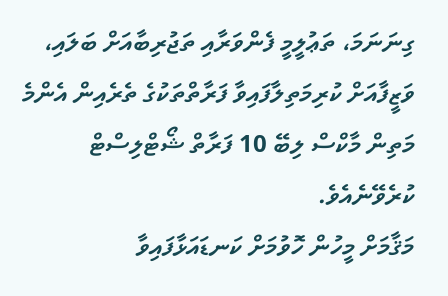ގިނަނަމަ، ތަޢުލީމީ ފެންވަރާއި ތަޖުރިބާއަށް ބަލައި، ވަޒީފާއަށް ކުރިމަތިލާފައިވާ ފަރާތްތަކުގެ ތެރެއިން އެންމެ މަތިން މާކްސް ލިބޭ 10 ފަރާތް ޝޯޓްލިސްޓް ކުރެވޭނެއެވެ.
މަޤާމަށް މީހުން ހޮވުމަށް ކަނޑައަޅާފައިވާ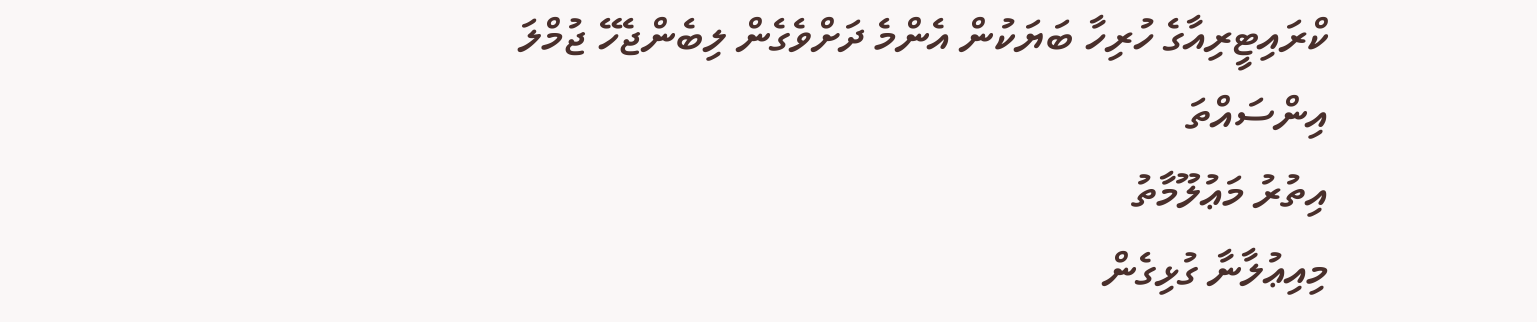ކްރައިޓީރިއާގެ ހުރިހާ ބަޔަކުން އެންމެ ދަށްވެގެން ލިބެންޖެހޭ ޖުމްލަ އިންސައްތަ
އިތުރު މަޢުލޫމާތު
މިއިޢުލާނާ ގުޅިގެން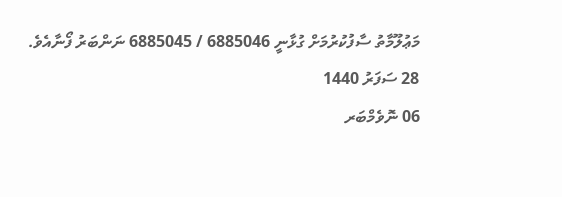މަޢުލޫމާތު ސާފުކުރުމަށް ގުޅާނީ 6885046 / 6885045 ނަންބަރު ފޯނާއެވެ.
28 ސަފަރު 1440
06 ނޮވެމްބަރ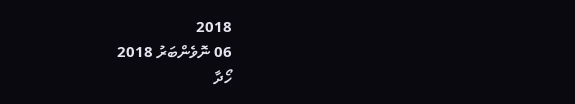2018
06 ނޮވެންބަރު 2018
ހޯދާ